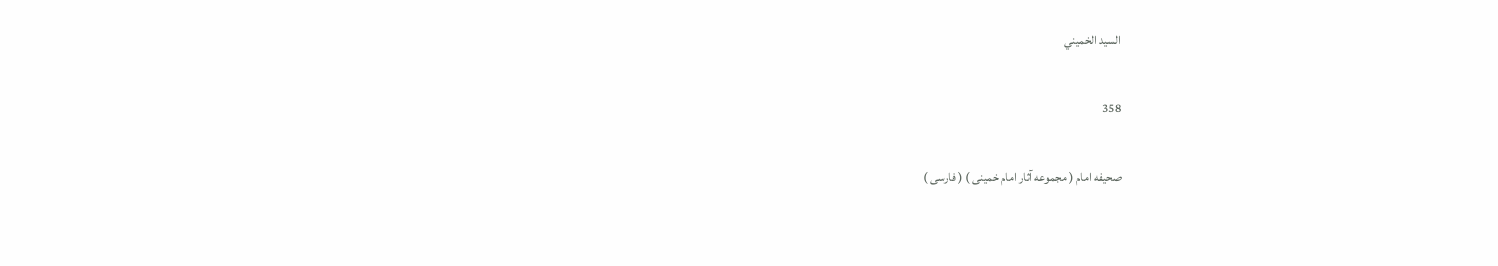السيد الخميني

358

صحيفه امام ( مجموعه آثار امام خمينى ) ( فارسى )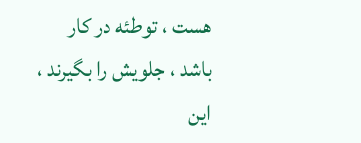هست ، توطئه در كار باشد ، جلويش را بگيرند ، اين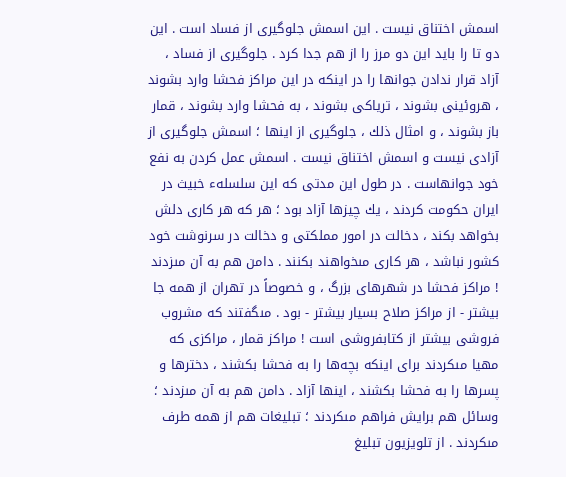اسمش اختناق نيست . اين اسمش جلوگيرى از فساد است . اين دو تا را بايد اين دو مرز را از هم جدا كرد . جلوگيرى از فساد ، آزاد قرار ندادن جوانها را در اينكه در اين مراكز فحشا وارد بشوند ، هروئينى بشوند ، ترياكى بشوند ، به فحشا وارد بشوند ، قمار باز بشوند ، و امثال ذلك ، جلوگيرى از اينها ؛ اسمش جلوگيرى از آزادى نيست و اسمش اختناق نيست . اسمش عمل كردن به نفع خود جوانهاست . در طول اين مدتى كه اين سلسلهء خبيث در ايران حكومت كردند ، يك چيزها آزاد بود ؛ هر كه هر كارى دلش بخواهد بكند ، دخالت در امور مملكتى و دخالت در سرنوشت خود كشور نباشد ، هر كارى مىخواهند بكنند . دامن هم به آن مىزدند ! مراكز فحشا در شهرهاى بزرگ ، و خصوصاً در تهران از همه جا بيشتر - از مراكز صلاح بسيار بيشتر - بود . مىگفتند كه مشروب فروشى بيشتر از كتابفروشى است ! مراكز قمار ، مراكزى كه مهيا مىكردند براى اينكه بچه‌ها را به فحشا بكشند ، دخترها و پسرها را به فحشا بكشند ، اينها آزاد . دامن هم به آن مىزدند ؛ وسائل هم برايش فراهم مىكردند ؛ تبليغات هم از همه طرف مىكردند . از تلويزيون تبليغ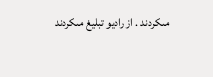مىكردند . از راديو تبليغ مىكردند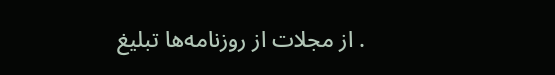. از مجلات از روزنامه‌ها تبليغ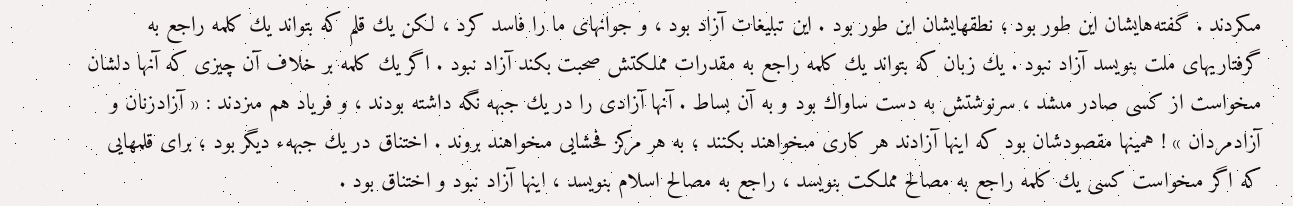مىكردند . گفته‌هايشان اين طور بود ؛ نطقهايشان اين طور بود . اين تبليغات آزاد بود ، و جوانهاى ما را فاسد كرد ، لكن يك قلم كه بتواند يك كلمه راجع به گرفتاريهاى ملت بنويسد آزاد نبود . يك زبان كه بتواند يك كلمه راجع به مقدرات مملكتش صحبت بكند آزاد نبود . اگر يك كلمه بر خلاف آن چيزى كه آنها دلشان مىخواست از كسى صادر مىشد ، سرنوشتش به دست ساواك بود و به آن بساط . آنها آزادى را در يك جبهه نگه داشته بودند ، و فرياد هم مىزدند : « آزادزنان و آزادمردان » ! همينها مقصودشان بود كه اينها آزادند هر كارى مىخواهند بكنند ؛ به هر مركز فحشايى مىخواهند بروند . اختناق در يك جبههء ديگر بود ؛ براى قلمهايى كه اگر مىخواست كسى يك كلمه راجع به مصالح مملكت بنويسد ، راجع به مصالح اسلام بنويسد ، اينها آزاد نبود و اختناق بود .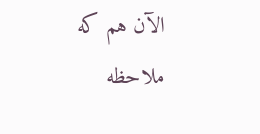الآن هم كه ملاحظه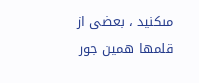مىكنيد ، بعضى از قلمها همين جور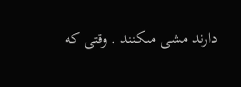دارند مشى مىكنند . وقتى كه